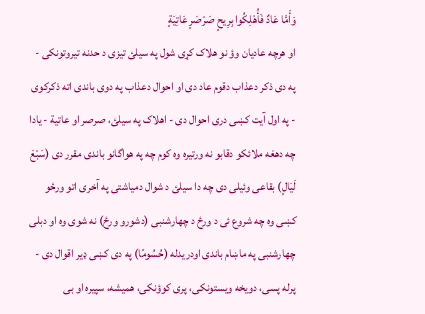وَأَمَّا عَادٌ فَأُهْلِكُوا بِرِيحٍ صَرْصَرٍ عَاتِيَةٍ
او هرچه عادیان وؤ نو هلاک کړی شول په سیلئ تیزی د حدنه تیروتونکی -
په دی ذکر دعذاب دقوم عاد دی او احوال دعذاب په دوی باندی اته ذکرکوی - په اول آیت کښی دری احوال دی - اهلاک په سیلئ، صرصر او عاتیة - یادا چه دهغه ملائکو دقابو نه ورتیره وه کوم چه په هواگانو باندی مقرر دی (سَبْعَ لَيَالٍ) بقاعی وئیلی دی چه دا سیلئ د شوال دمیاشتی په آخری اتو ورځو کښی وه چه شروع ئی د ورځ د چهارشنبی (دشورو ورځ) نه شوی وه او دبلی چهارشنبی په ماښام باندی اودریدله (حُسُومًا) په دی کښی ډیر اقوال دی - پرله پسی، دویخه ویستونکی، پری کوؤنکی، همیشه، سپیره او بی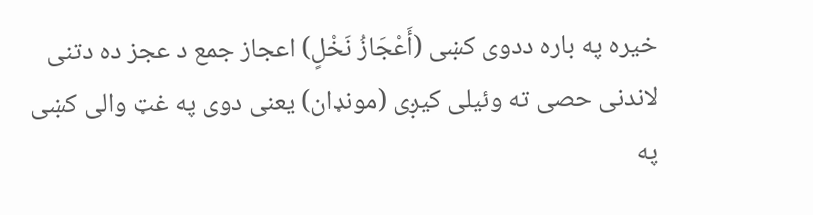خیره په باره ددوی کښی (أَعْجَازُ نَخْلٍ) اعجاز جمع د عجز ده دتنی لاندنی حصی ته وئیلی کیږی (مونډان) یعنی دوی په غټ والی کښی په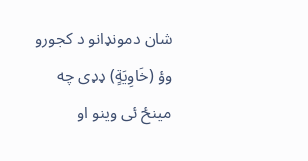شان دمونډانو د کجورو وؤ (خَاوِيَةٍ) ډډی چه مینځ ئی وینو او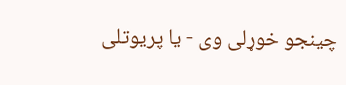چینجو خوړلی وی - یا پریوتلی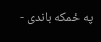په ځمکه باندی -